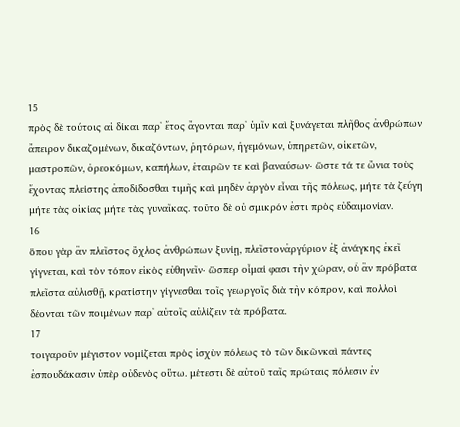15
πρὸς δὲ τούτοις αἱ δίκαι παρʼ ἔτος ἄγονται παρʼ ὑμῖν καὶ ξυνάγεται πλῆθος ἀνθρώπων ἄπειρον δικαζομένων, δικαζόντων, ῥητόρων, ἡγεμόνων, ὑπηρετῶν, οἰκετῶν, μαστροπῶν, ὀρεοκόμων, καπήλων, ἑταιρῶν τε καὶ βαναύσων· ὥστε τά τε ὤνια τοὺς ἔχοντας πλείστης ἀποδίδοσθαι τιμῆς καὶ μηδὲν ἀργὸν εἶναι τῆς πόλεως, μήτε τὰ ζεύγη μήτε τὰς οἰκίας μήτε τὰς γυναῖκας. τοῦτο δὲ οὐ σμικρόν ἐστι πρὸς εὐδαιμονίαν.
16
ὅπου γὰρ ἂν πλεῖστος ὄχλος ἀνθρώπων ξυνίῃ, πλεῖστονἀργύριον ἐξ ἀνάγκης ἐκεῖ γίγνεται, καὶ τὸν τόπον εἰκὸς εὐθηνεῖν· ὥσπερ οἶμαί φασι τὴν χώραν, οὗ ἂν πρόβατα πλεῖστα αὐλισθῇ, κρατίστην γίγνεσθαι τοῖς γεωργοῖς διὰ τὴν κόπρον, καὶ πολλοὶ δέονται τῶν ποιμένων παρʼ αὐτοῖς αὐλίζειν τὰ πρόβατα.
17
τοιγαροῦν μέγιστον νομίζεται πρὸς ἰσχὺν πόλεως τὸ τῶν δικῶνκαὶ πάντες ἐσπουδάκασιν ὑπὲρ οὐδενὸς οὕτω. μέτεστι δὲ αὐτοῦ ταῖς πρώταις πόλεσιν ἐν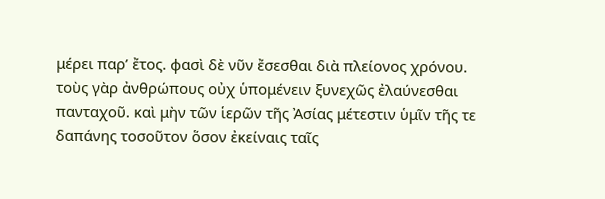μέρει παρʼ ἔτος. φασὶ δὲ νῦν ἔσεσθαι διὰ πλείονος χρόνου. τοὺς γὰρ ἀνθρώπους οὐχ ὑπομένειν ξυνεχῶς ἐλαύνεσθαι πανταχοῦ. καὶ μὴν τῶν ἱερῶν τῆς Ἀσίας μέτεστιν ὑμῖν τῆς τε δαπάνης τοσοῦτον ὅσον ἐκείναις ταῖς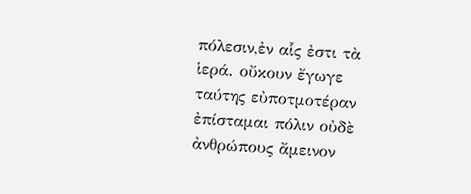πόλεσιν,ἐν αἷς ἐστι τὰ ἱερά. οὔκουν ἔγωγε ταύτης εὐποτμοτέραν ἐπίσταμαι πόλιν οὐδὲ ἀνθρώπους ἄμεινον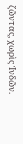ζῶντας, χωρὶς Ἰνδῶν.